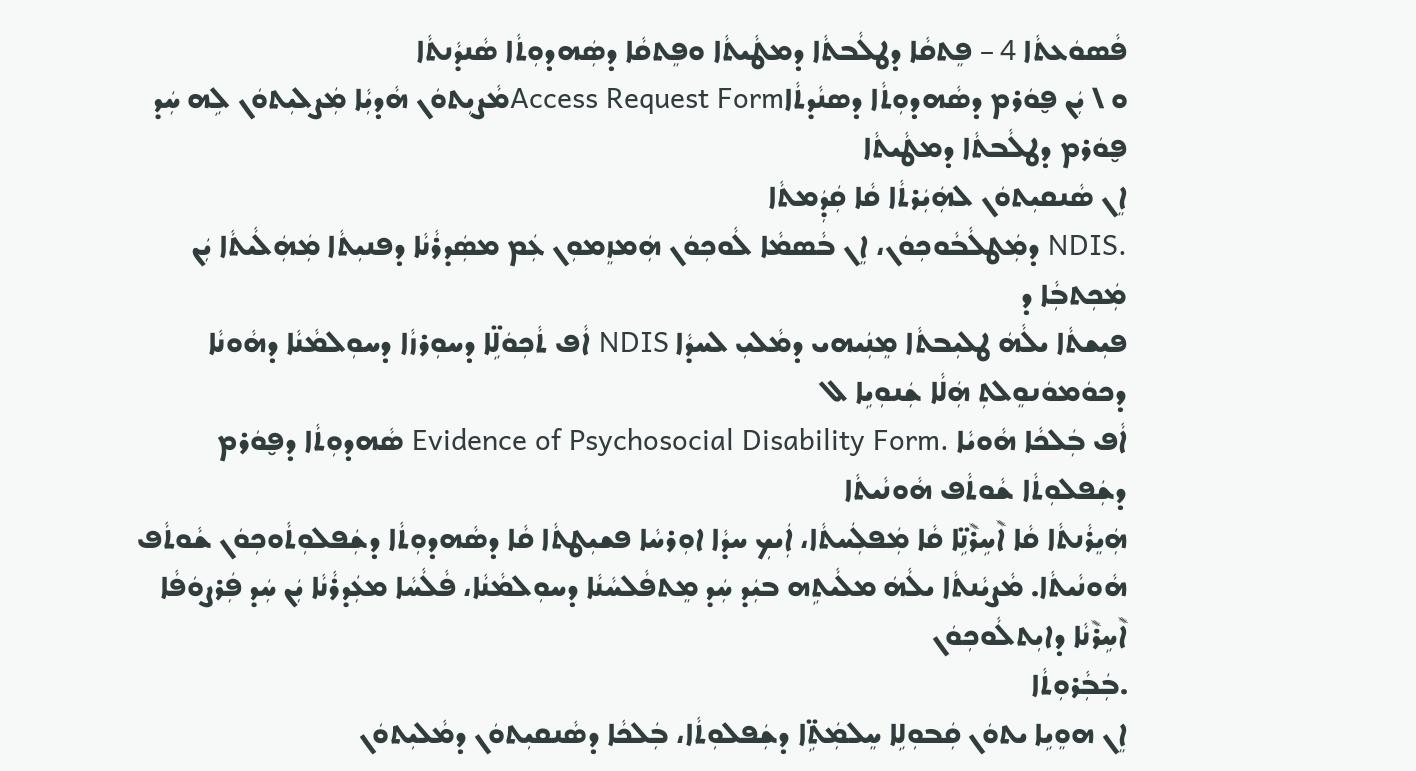ܦܵܣܘܿܥܬܵܐ 4 – ܦܸܬܩܵܐ ܕܛܠܵܒܬܵܐ ܕܡܛܵܝܬܵܐ ܘܦܸܬܩܵܐ ܕܣܲܗܕܘܼܬܵܐ ܣܵܢܕܵܢܬܵܐ
ܘ \ ܝܲܢ ܦ̮ܘܿܪܡ ܕܣܵܗܕܘܼܬܵܐ ܕܣܢܵܕܬܵܐAccess Request Formܡܵܨܝܼܬܘܿܢ ܗܵܕܝܼܵܐ ܡܲܨܠܝܼܬܘܿܢ ܠܹܗ ܚܲܕ ܦ̮ܘܿܪܡ ܕܛܠܵܒܬܵܐ ܕܡܛܵܝܬܵܐ
ܐܸܢ ܣܵܢܩܝܼܬܘܿܢ ܠܗܲܝܲܪܬܵܐ ܩܵܐ ܩܲܕܲܡܬܵܐ
.NDIS ܕܡܲܛܠܵܒܵܘܟܼܘܿܢ، ܐܸܢ ܒܵܣܡܵܐ ܠܵܘܟܼܘܿܢ ܗܲܡܙܸܡܘܼܢ ܥܲܡ ܡܣܲܕܪܵܢܵܐ ܕܦܢܝܼܬܵܐ ܡܲܗܲܠܵܝܬܵܐ ܝܲܢ ܡܲܟܼܬܒܼܵܐ ܕ
ܦܝܼܫܬܵܐ ܝܠܵܗܿ ܛܠܝܼܒܬܵܐ ܡܸܢܲܝܗܝ ܕܡܵܠܝܼ ܠܚܕܵܐ NDIS ܐܵܦ ܬܵܟܼܘܿܠܹ̈ܐ ܕܚܘܼܪܙܵܐ ܕܚܘܼܠܡܵܢܵܐ ܕܗܵܘܢܵܐ ܕܟܘܿܡܘܿܢܘܸܠܬܼ ܗܲܠܵܐ ܫܲܢܘܼܝܹܐ ܠ
ܐܵܦ ܒܲܠܟܵܐ ܗܵܘܝܵܐ .Evidence of Psychosocial Disability Form ܣܵܗܕܘܼܬܵܐ ܕܦ̮ܘܿܪܡ ܕܫܲܦܠܘܼܬܵܐ ܫܵܘܬܵܦ ܗܵܘܢܵܝܬܵܐ
ܗܲܝܸܪܵܢܬܵܐ ܩܵܐ ܐ݉ܚܹܪ݉ܢܹ̈ܐ ܩܵܐ ܡܲܦܠܲܚܬܵܐ، ܐܲܝܟܼ ܚܕܵܐ ܐܘܼܪܚܵܐ ܦܫܝܼܛܬܵܐ ܩܵܐ ܕܣܵܗܕܘܼܬܵܐ ܕܫܲܦܠܘܼܬܵܘܟܼܘܿܢ ܫܵܘܬܵܦ
ܗܵܘܢܵܝܬܵܐ. ܡܵܨܝܵܢܬܵܐ ܝܠܵܗܿ ܡܠܵܝܬܹܗ ܒܝܲܕ ܚܲܕ ܡܸܬܦܵܠܚܵܢܵܐ ܕܚܘܼܠܡܵܢܵܐ، ܦܵܠܵܚܵܐ ܡܥܲܕܪܵܢܵܐ ܝܲܢ ܚܲܕ ܦܲܪܨܘܿܦܵܐ ܐ݉ܚܹܪ݉ܢܵܐ ܕܐܝܼܬܠܵܘܟܼܘܿܢ
.ܒܲܒܼܵܪܘܼܬܵܐ
ܐܸܢ ܗܘܸܝܹܐ ܝܬܘܿܢ ܩܲܒܘܼܠܹܐ ܚܸܠܡܲܬܹ̈ܐ ܕܫܲܦܠܘܼܬܵܐ، ܒܲܠܟܵܐ ܕܣܵܢܩܝܼܬܘܿܢ ܕܡܵܠܝܼܬܘܿܢ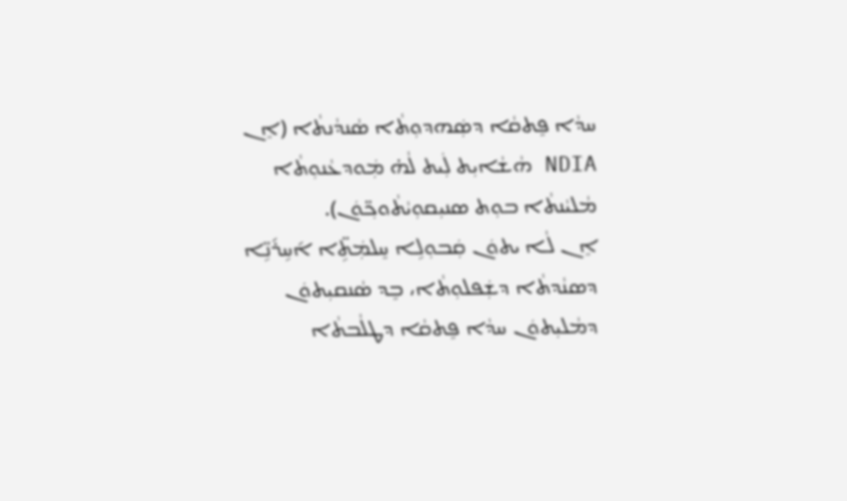ܚܕܵܐ ܦܸܬܩܵܐ ܕܣܲܗܕܘܼܬܵܐ ܣܵܢܕܵܢܬܵܐ (ܐܸܢ NDIA ܗܵܫܵܐܝܼܬ ܠܲܝܬ ܠܵܗ̇ ܡܲܘܕܥܵܢܘܼܬܵܐ ܡܵܠܝܵܢܬܵܐ ܒܘܼܬ ܣܢܝܼܩܘܼܝܵܬܵܘܟ݂̈ܘܿܢ).
ܐܸܢ ܠܵܐ ܝܬܘܿܢ ܩܲܒܘܼܠܹܐ ܚܸܠܡܲܬܹ̈ܐ ܐ݇ܚܹܪ݇ܢܹ̈ܐ ܕܣܢܵܕܬܵܐ ܕܫܲܦܠܘܼܬܵܐ، ܒܸܕ ܣܵܢܩܝܼܬܘܿܢ ܕܡܵܠܝܼܬܘܿܢ ܚܕܵܐ ܦܸܬܩܵܐ ܕܛܠܵܒܬܵܐ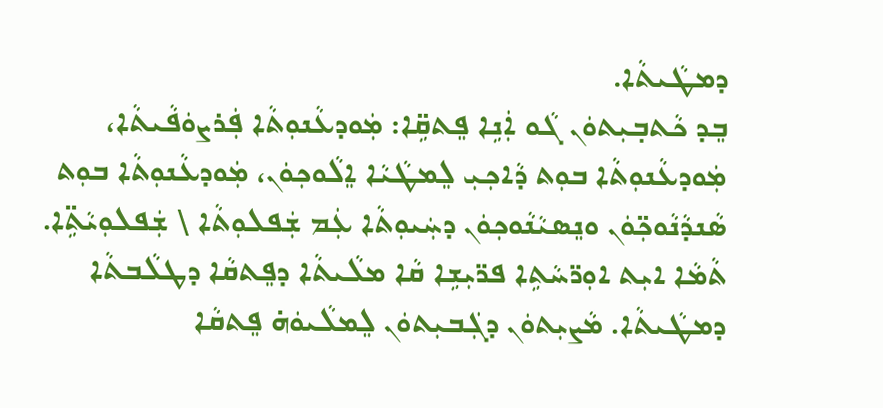ܕܡܛܵܝܬܵܐ.
ܒܸܕ ܟܵܬܒ݂ܝܼܬܘܿܢ ܓܵܘ ܐܲܢܹܐ ܦܸܬܩܹ̈ܐ: ܡܲܘܕܥܵܢܘܼܬܵܐ ܦܲܪܨܘܿܦܵܝܬܵܐ، ܡܲܘܕܥܵܢܘܼܬܵܐ ܒܘܼܬ ܕܵܐܟ݂ܝܼ ܠܸܡܛܵܝܵܐ ܐܸܠܵܘܟ݂ܘܿܢ، ܡܲܘܕܥܵܢܘܼܬܵܐ ܒܘܼܬ ܣܵܢܕܵܢܵܘܟ݂̈ܘܿܢ ܘܢܸܣܝܵܢܵܘܟ݂ܘܿܢ ܕܚܲܝܘܼܬܵܐ ܥܲܡ ܫܲܦܠܘܼܬܵܐ \ ܫܲܦܠܘܼܝܵܬܹ̈ܐ.
ܬܵܡܵܐ ܐܝܼܬ ܐܘܼܪ̈ܚܵܬܹܐ ܦܪ̈ܝܼܫܹܐ ܩܵܐ ܡܠܵܝܬܵܐ ܕܦܸܬܩܵܐ ܕܛܠܵܒܬܵܐ ܕܡܛܵܝܬܵܐ. ܡܵܨܝܼܬܘܿܢ ܕܓܲܒܝܼܬܘܿܢ ܠܸܡܠܵܝܘܿܗ̇ ܦܸܬܩܵܐ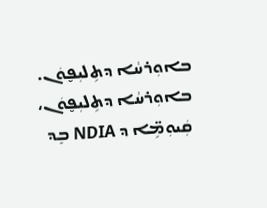ܒܐܘܼܪܚܵܐ ܕܬܹܠܝܼܦ̮ܘܿܢ. ܒܐܘܼܪܚܵܐ ܕܬܹܠܝܼܦ̮ܘܿܢ، ܩܲܝܘܼܡܹ̈ܐ ܕ NDIA ܒܸܕ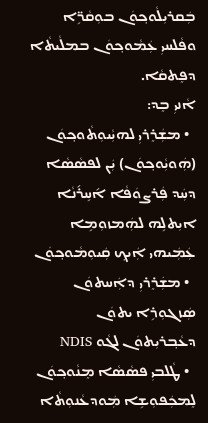ܒܲܩܪܝܼܠܵܘܟ݂ܘܿܢ ܒܘܼܩܵܪܹ̈ܐ ܘܦܵܠܚܝܼ ܥܲܡܵܘܟ݂ܘܿܢ ܒܡܠܵܝܬܵܐ ܕܦܸܬܩܵܐ.
ܐܵܢܝܼ ܒܸܕ:
  • ܡܫܲܪܸܪܝܼ ܠܗܝܼܵܝܘܼܬܵܘܟ݂ܘܿܢ (ܗܲܘܝܼܵܘܟ݂ܘܿܢ) ܝܲܢ ܠܦܣܵܣܵܐ ܕܚܲܕ ܦܲܪܨܘܿܦܵܐ ܐ݇ܚܹܪ݇ܢܵܐ ܐܝܼܬܠܹܗ ܠܗܲܡܙܘܼܡܹܐ ܥܲܡܲܝܗܝ ܐܲܝܟ݂ ܩܲܝܘܼܡܵܘܟ݂ܘܿܢ
  • ܡܫܲܪܸܪܝܼ ܕܐܲܚܬܘܿܢ ܣܲܙܓܘܼܪܹܐ ܝܬܘܿܢ ܕܥܵܒ݂ܪܝܼܬܘܿܢ ܠܓܵܘ NDIS
  • ܛܵܠܒܝܼ ܦܣܵܣܵܐ ܡܸܢܵܘܟ݂ܘܿܢ ܠܸܡܟܲܦܘܼܫܹܐ ܡܲܘܕܥܵܢܘܼܬܵܐ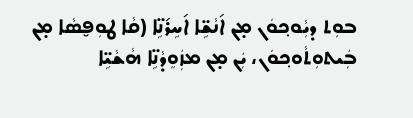ܒܘܼܬ ܕܝܼܵܘܟ݂ܘܿܢ ܡ̣ܢ ܐ݇ܢܵܫܹ̈ܐ ܐ݇ܚܹܪ݇ܢܹ̈ܐ (ܩܵܐ ܛܘܼܦ̮ܣܵܐ ܡ̣ܢ ܒܲܝܬܘܼܬܵܘܟ݂ܘܿܢ، ܝܲܢ ܡ̣ܢ ܡܙܲܘܸܕܵܢܹ̈ܐ ܗܵܫܵܝܹ̈ܐ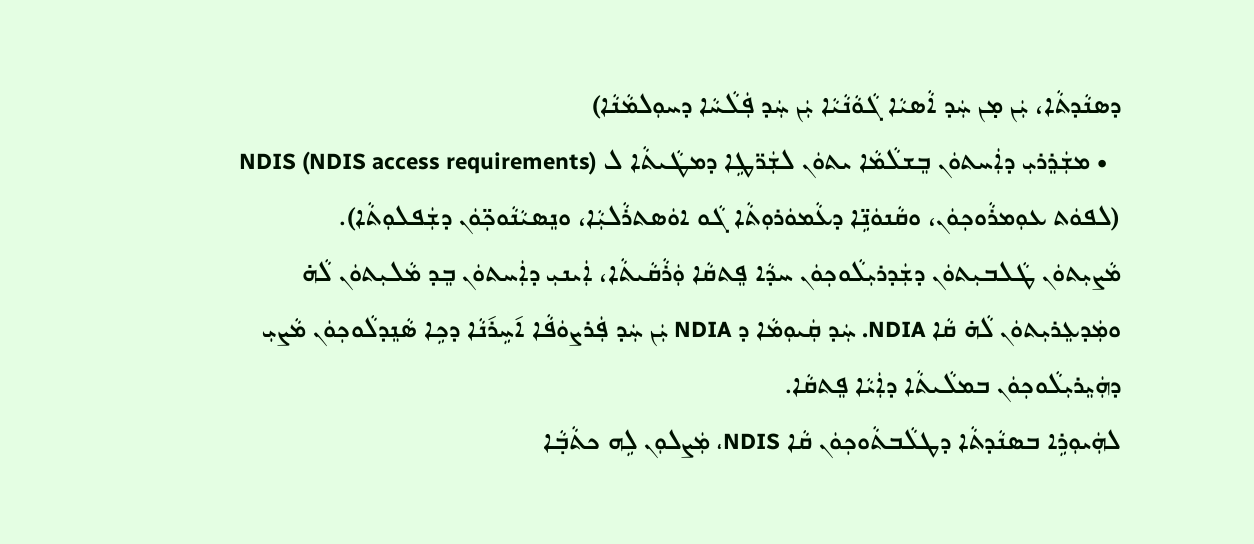ܕܣܢܵܕܬܵܐ، ܝܲܢ ܡ̣ܢ ܚܲܕ ܐܵܣܝܵܐ ܓܵܘܵܢܵܝܵܐ ܝܲܢ ܚܲܕ ܦܲܠܵܚܵܐ ܕܚܘܼܠܡܵܢܵܐ)
  • ܡܫܲܪܸܪܝܼ ܕܐܲܚܬܘܿܢ ܒܸܫܠܵܡܵܐ ܝܬܘܿܢ ܠܫܲܪ̈ܛܹܐ ܕܡܛܵܝܬܵܐ ܠ NDIS (NDIS access requirements) (ܠܦܘܿܬ ܥܘܼܡܪܵܘܟ݂ܘܿܢ، ܘܩܵܢܘܿܢܹ̈ܐ ܕܥܵܡܘܿܪܘܼܬܵܐ ܓܵܘ ܐܘܿܣܬܪܵܠܝܼܵܐ، ܘܢܸܣܝܵܢܵܘܟ݂̈ܘܿܢ ܕܫܲܦܠܘܼܬܵܐ).
ܡܵܨܝܼܬܘܿܢ ܛܵܠܒܝܼܬܘܿܢ ܕܫܲܕܪܝܼܠܵܘܟ݂ܘܿܢ ܚܕܵܐ ܦܸܬܩܵܐ ܘܲܪܵܩܵܝܬܵܐ، ܐܲܝܢܝܼ ܕܐܲܚܬܘܿܢ ܒܸܕ ܡܵܠܝܼܬܘܿܢ ܠܵܗ̇ ܘܡܲܕܥܸܪܝܼܬܘܿܢ ܠܵܗ̇ ܩܵܐ NDIA. ܚܲܕ ܩܲܝܘܼܡܵܐ ܕ NDIA ܝܲܢ ܚܲܕ ܦܲܪܨܘܿܦܵܐ ܐ݇ܚܹܪ݇ܢܵܐ ܕܟܹܐ ܣܵܢܸܕܠܵܘܟ݂ܘܿܢ ܡܵܨܝܼ ܕܗܲܝܸܪܝܼܠܵܘܟ݂ܘܿܢ ܒܡܠܵܝܬܵܐ ܕܐܲܝܵܐ ܦܸܬܩܵܐ.
ܠܗܲܝܘܼܪܹܐ ܒܣܢܵܕܬܵܐ ܕܛܠܵܒܬܵܘܟ݂ܘܿܢ ܩܵܐ NDIS، ܡܲܨܠܘܼܢ ܠܹܗ ܟܬܵܒ݂ܵܐ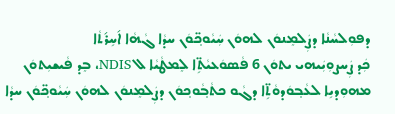ܕܦܘܼܠܚܵܢܵܐ ܕܨܲܠܡܸܢܘܿܢ ܠܗܘܿܢ ܚܲܝܵܘܟ݂̈ܘܿܢ ܚܕܵܐ ܓܵܗܵܐ ܐ݇ܚܹܪ݇ܬܵܐ
ܟܲܕ ܨܲܚܨܘܼܝܲܝܗܝ ܝܬܘܿܢ 6 ܦܵܣܘܿܥܝܵܬܹ̈ܐ ܠܸܡܛܵܝܵܐ ܠ NDIS، ܒܸܕ ܦܵܝܫܝܼܬܘܿܢ ܡܗܘܼܕܝܹܐ ܠܥܵܒ݂ܘܿܕܘܵܬܹ̈ܐ ܕܓܵܘ ܟܬܵܒ݂ܵܘܟ݂ܘܿܢ ܕܨܲܠܡܸܢܘܿܢ ܠܗܘܿܢ ܚܲܝܵܘܟ݂̈ܘܿܢ ܚܕܵܐ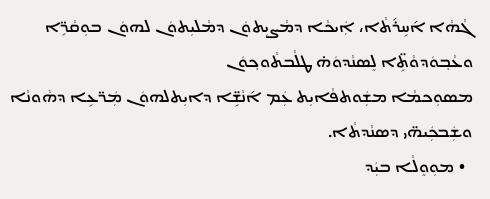ܓܵܗܵܐ ܐ݇ܚܹܪ݇ܬܵܐ، ܐܲܝܟܵܐ ܕܡܵܨܝܼܬܘܿܢ ܕܡܵܠܝܼܬܘܿܢ ܠܗܘܿܢ ܒܘܼܩܵܪܹ̈ܐ ܘܥܵܒ݂ܘܿܕܘܵܬܹ̈ܐ ܠܸܣܢܵܕܘܿܗ̇ ܛܠܵܒܬܵܘܟ݂ܘܿܢ
ܡܣܘܼܟܡܵܐ ܡܫܲܘܬܦܵܐܝܼܬ ܥܲܡ ܐ݇ܢܵܫܹ̈ܐ ܕܐܝܼܬܠܗܘܿܢ ܡܲܪ̈ܥܹܐ ܕܗܵܘܢܵܐ ܘܫܲܒܟܲܝܗ̈ܝ ܕܣܢܵܕܬܵܐ.
  • ܡܘܼܘܸܠܵܐ ܒܝܲܕ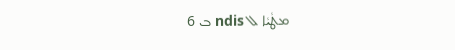ܡܛܵܝܵܐ ܠ ndis ܒ 6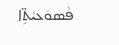ܦܵܣܘܿܥܝܵܬܹ̈ܐ